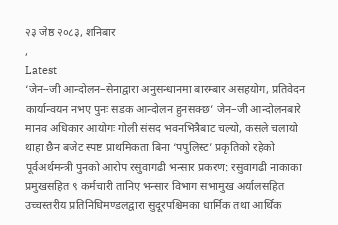२३ जेष्ठ २०८३, शनिबार
,
Latest
‘जेन–जी आन्दोलन–सेनाद्वारा अनुसन्धानमा बारम्बार असहयोग, प्रतिवेदन कार्यान्वयन नभए पुनः सडक आन्दोलन हुनसक्छ’ जेन–जी आन्दोलनबारे मानव अधिकार आयोगः गोली संसद भवनभित्रैबाट चल्यो, कसले चलायो थाहा छैन बजेट स्पष्ट प्राथमिकता बिना ‘पपुलिस्ट’ प्रकृतिको रहेको पूर्वअर्थमन्त्री पुनको आरोप रसुवागढी भन्सार प्रकरण: रसुवागढी नाकाका प्रमुखसहित ९ कर्मचारी तानिए भन्सार विभाग सभामुख अर्यालसहित उच्चस्तरीय प्रतिनिधिमण्डलद्वारा सुदूरपश्चिमका धार्मिक तथा आर्थिक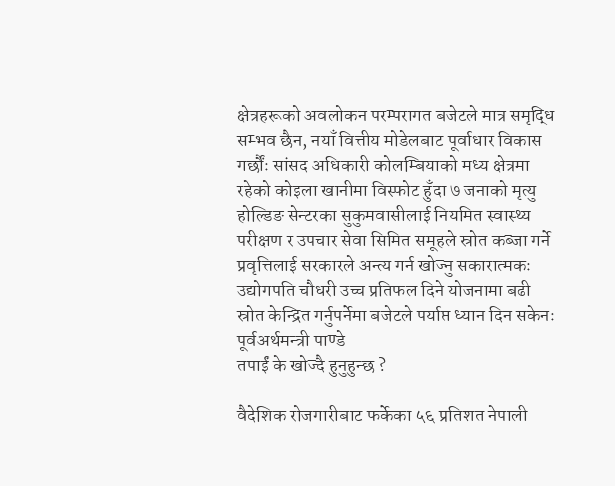क्षेत्रहरूको अवलोकन परम्परागत बजेटले मात्र समृद्धि सम्भव छैन, नयाँ वित्तीय मोडेलबाट पूर्वाधार विकास गर्छौंः सांसद अधिकारी कोलम्बियाको मध्य क्षेत्रमा रहेको कोइला खानीमा विस्फोट हुँदा ७ जनाको मृत्यु होल्डिङ सेन्टरका सुकुमवासीलाई नियमित स्वास्थ्य परीक्षण र उपचार सेवा सिमित समूहले स्रोत कब्जा गर्ने प्रवृत्तिलाई सरकारले अन्त्य गर्न खोज्नु सकारात्मकः उद्योगपति चौधरी उच्च प्रतिफल दिने योजनामा बढी स्रोत केन्द्रित गर्नुपर्नेमा बजेटले पर्याप्त ध्यान दिन सकेनः पूर्वअर्थमन्त्री पाण्डे
तपाईं के खोज्दै हुनुहुन्छ ?

वैदेशिक रोजगारीबाट फर्केका ५६ प्रतिशत नेपाली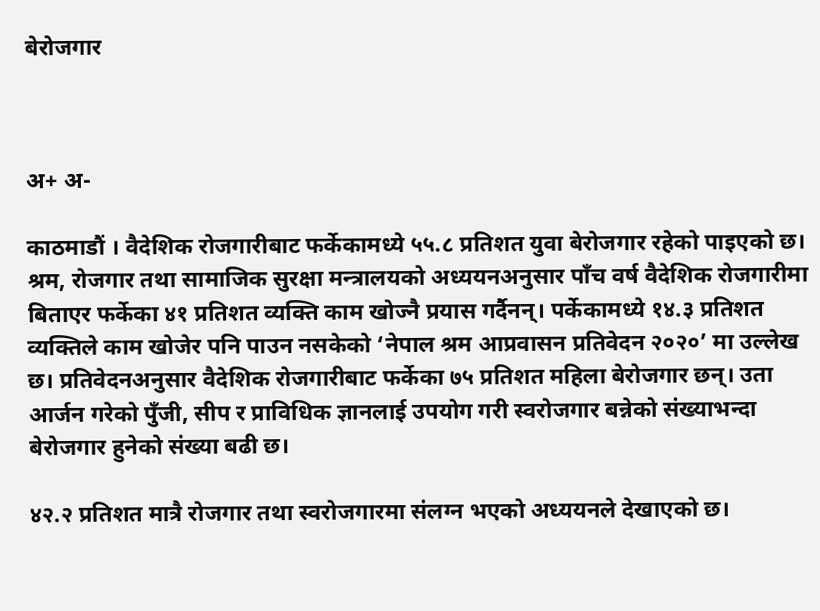बेरोजगार



अ+ अ-

काठमाडौं । वैदेशिक रोजगारीबाट फर्केकामध्ये ५५.८ प्रतिशत युवा बेरोजगार रहेको पाइएको छ। श्रम, रोजगार तथा सामाजिक सुरक्षा मन्त्रालयको अध्ययनअनुसार पाँच वर्ष वैदेशिक रोजगारीमा बिताएर फर्केका ४१ प्रतिशत व्यक्ति काम खोज्नै प्रयास गर्दैनन्। पर्केकामध्ये १४.३ प्रतिशत व्यक्तिले काम खोजेर पनि पाउन नसकेको ‘नेपाल श्रम आप्रवासन प्रतिवेदन २०२०’ मा उल्लेख छ। प्रतिवेदनअनुसार वैदेशिक रोजगारीबाट फर्केका ७५ प्रतिशत महिला बेरोजगार छन्। उता आर्जन गरेको पुँजी, सीप र प्राविधिक ज्ञानलाई उपयोग गरी स्वरोजगार बन्नेको संख्याभन्दा बेरोजगार हुनेको संख्या बढी छ।

४२.२ प्रतिशत मात्रै रोजगार तथा स्वरोजगारमा संलग्न भएको अध्ययनले देखाएको छ।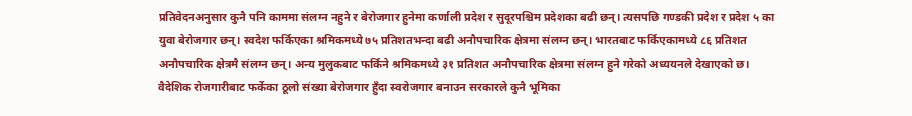प्रतिवेदनअनुसार कुनै पनि काममा संलग्न नहुने र बेरोजगार हुनेमा कर्णाली प्रदेश र सुदूरपश्चिम प्रदेशका बढी छन्। त्यसपछि गण्डकी प्रदेश र प्रदेश ५ का युवा बेरोजगार छन्। स्वदेश फर्किएका श्रमिकमध्ये ७५ प्रतिशतभन्दा बढी अनौपचारिक क्षेत्रमा संलग्न छन्। भारतबाट फर्किएकामध्ये ८६ प्रतिशत अनौपचारिक क्षेत्रमै संलग्न छन्। अन्य मुलुकबाट फर्किने श्रमिकमध्ये ३१ प्रतिशत अनौपचारिक क्षेत्रमा संलग्न हुने गरेको अध्ययनले देखाएको छ। वैदेशिक रोजगारीबाट फर्केका ठूलो संख्या बेरोजगार हुँदा स्वरोजगार बनाउन सरकारले कुनै भूमिका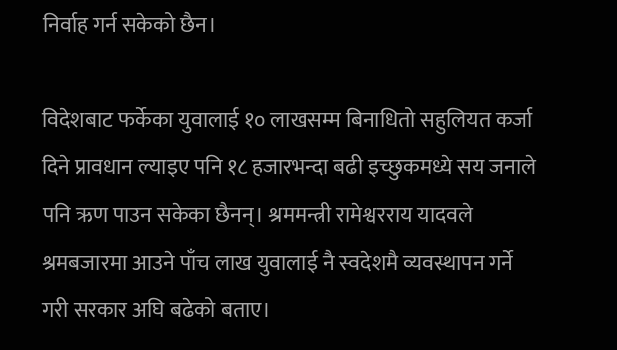निर्वाह गर्न सकेको छैन।

विदेशबाट फर्केका युवालाई १० लाखसम्म बिनाधितो सहुलियत कर्जा दिने प्रावधान ल्याइए पनि १८ हजारभन्दा बढी इच्छुकमध्ये सय जनाले पनि ऋण पाउन सकेका छैनन्। श्रममन्त्री रामेश्वरराय यादवले श्रमबजारमा आउने पाँच लाख युवालाई नै स्वदेशमै व्यवस्थापन गर्ने गरी सरकार अघि बढेको बताए।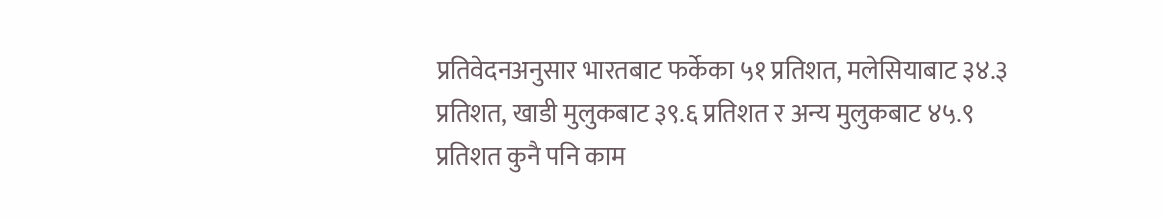प्रतिवेदनअनुसार भारतबाट फर्केका ५१ प्रतिशत, मलेसियाबाट ३४.३ प्रतिशत, खाडी मुलुकबाट ३९.६ प्रतिशत र अन्य मुलुकबाट ४५.९ प्रतिशत कुनै पनि काम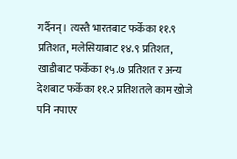गर्दैनन्। त्यस्तै भारतबाट फर्केका ११.९ प्रतिशत, मलेसियाबाट १४.९ प्रतिशत, खाडीबाट फर्केका १५.७ प्रतिशत र अन्य देशबाट फर्केका ११.२ प्रतिशतले काम खोजे पनि नपाएर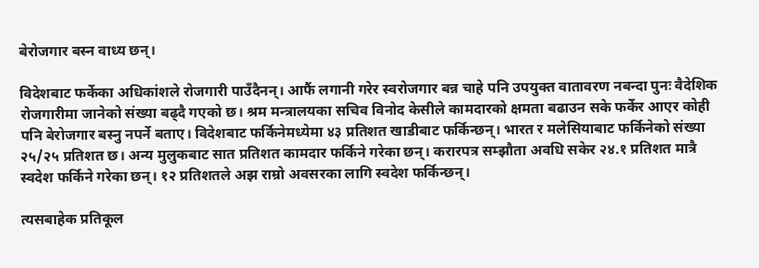बेरोजगार बस्न वाध्य छन्।

विदेशबाट फर्केका अधिकांशले रोजगारी पाउँदैनन्। आफैं लगानी गरेर स्वरोजगार बन्न चाहे पनि उपयुक्त वातावरण नबन्दा पुनः वैदेशिक रोजगारीमा जानेको संख्या बढ्दै गएको छ। श्रम मन्त्रालयका सचिव विनोद केसीले कामदारको क्षमता बढाउन सके फर्केर आएर कोही पनि बेरोजगार बस्नु नपर्ने बताए। विदेशबाट फर्किनेमध्येमा ४३ प्रतिशत खाडीबाट फर्किन्छन्। भारत र मलेसियाबाट फर्किनेको संख्या २५/२५ प्रतिशत छ। अन्य मुलुकबाट सात प्रतिशत कामदार फर्किने गरेका छन्। करारपत्र सम्झौता अवधि सकेर २४.१ प्रतिशत मात्रै स्वदेश फर्किने गरेका छन्। १२ प्रतिशतले अझ राम्रो अवसरका लागि स्वदेश फर्किन्छन्।

त्यसबाहेक प्रतिकूल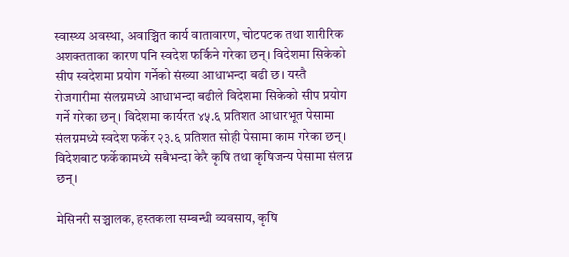स्वास्थ्य अवस्था, अवाञ्चित कार्य वातावारण, चोटपटक तथा शारीरिक अशक्तताका कारण पनि स्वदेश फर्किने गरेका छन्। विदेशमा सिकेको सीप स्वदेशमा प्रयोग गर्नेको संख्या आधाभन्दा बढी छ। यस्तै रोजगारीमा संलग्नमध्ये आधाभन्दा बढीले विदेशमा सिकेको सीप प्रयोग गर्ने गरेका छन्। विदेशमा कार्यरत ४५.६ प्रतिशत आधारभूत पेसामा संलग्नमध्ये स्वदेश फर्केर २३.६ प्रतिशत सोही पेसामा काम गरेका छन्। विदेशबाट फर्केकामध्ये सबैभन्दा केरै कृषि तथा कृषिजन्य पेसामा संलग्न छन्।

मेसिनरी सञ्चालक, हस्तकला सम्बन्धी व्यवसाय, कृषि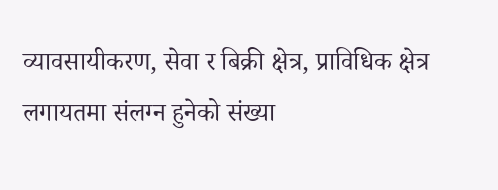व्यावसायीकरण, सेवा र बिक्री क्षेत्र, प्राविधिक क्षेत्र लगायतमा संलग्न हुनेको संख्या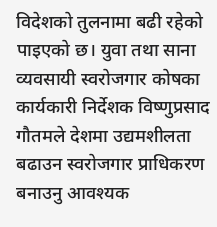विदेशको तुलनामा बढी रहेको पाइएको छ। युवा तथा साना व्यवसायी स्वरोजगार कोषका कार्यकारी निर्देशक विष्णुप्रसाद गौतमले देशमा उद्यमशीलता बढाउन स्वरोजगार प्राधिकरण बनाउनु आवश्यक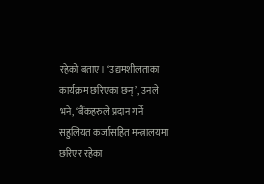रहेको बताए। ‘उद्यमशीलताका कार्यक्रम छरिएका छन्’, उनले भने, ‘बैंकहरुले प्रदान गर्ने सहुलियत कर्जासहित मन्त्रालयमा छरिएर रहेका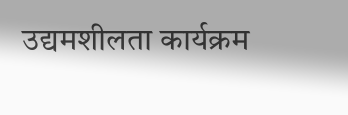उद्यमशीलता कार्यक्रम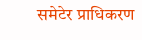समेटेर प्राधिकरण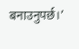बनाउनुपर्छ।’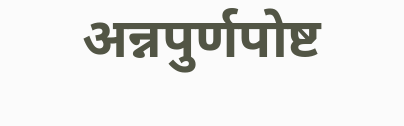अन्नपुर्णपोष्ट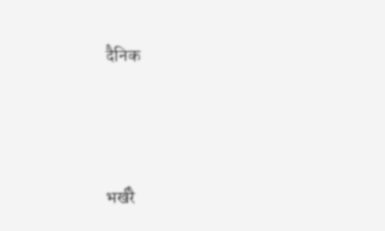दैनिक




भर्खरै